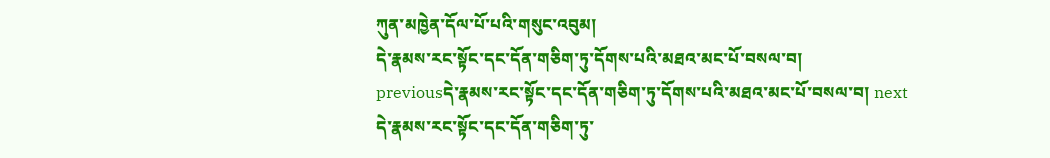ཀུན་མཁྱེན་དོལ་པོ་པའི་གསུང་འབུམ།
དེ་རྣམས་རང་སྟོང་དང་དོན་གཅིག་ཏུ་དོགས་པའི་མཐའ་མང་པོ་བསལ་བ།
previousདེ་རྣམས་རང་སྟོང་དང་དོན་གཅིག་ཏུ་དོགས་པའི་མཐའ་མང་པོ་བསལ་བ། next
དེ་རྣམས་རང་སྟོང་དང་དོན་གཅིག་ཏུ་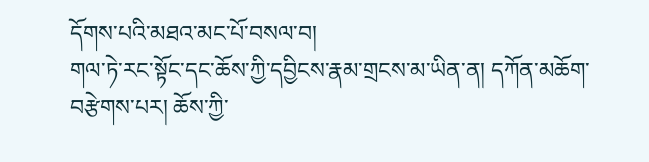དོགས་པའི་མཐའ་མང་པོ་བསལ་བ།
གལ་ཏེ་རང་སྟོང་དང་ཆོས་ཀྱི་དབྱིངས་རྣམ་གྲངས་མ་ཡིན་ན། དཀོན་མཆོག་བརྩེགས་པར། ཆོས་ཀྱི་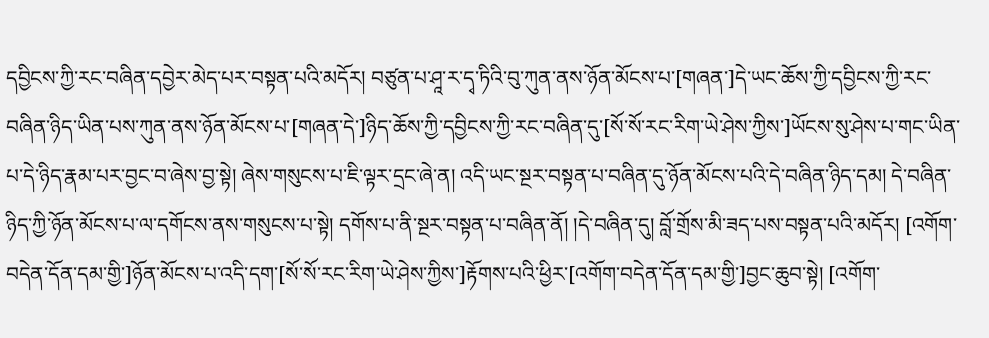དབྱིངས་ཀྱི་རང་བཞིན་དབྱེར་མེད་པར་བསྟན་པའི་མདོར། བཙུན་པ་ཤཱ་ར་དྭ་ཏིའི་བུ་ཀུན་ནས་ཉོན་མོངས་པ་[གཞན་]དེ་ཡང་ཆོས་ཀྱི་དབྱིངས་ཀྱི་རང་བཞིན་ཉིད་ཡིན་པས་ཀུན་ནས་ཉོན་མོངས་པ་[གཞན་དེ་]ཉིད་ཆོས་ཀྱི་དབྱིངས་ཀྱི་རང་བཞིན་དུ་[སོ་སོ་རང་རིག་ཡེ་ཤེས་ཀྱིས་]ཡོངས་སུ་ཤེས་པ་གང་ཡིན་པ་དེ་ཉིད་རྣམ་པར་བྱང་བ་ཞེས་བྱ་སྟེ། ཞེས་གསུངས་པ་ཇི་ལྟར་དྲང་ཞེ་ན། འདི་ཡང་སྔར་བསྟན་པ་བཞིན་དུ་ཉོན་མོངས་པའི་དེ་བཞིན་ཉིད་དམ། དེ་བཞིན་ཉིད་ཀྱི་ཉོན་མོངས་པ་ལ་དགོངས་ནས་གསུངས་པ་སྟེ། དགོས་པ་ནི་སྔར་བསྟན་པ་བཞིན་ནོ། །དེ་བཞིན་དུ། བློ་གྲོས་མི་ཟད་པས་བསྟན་པའི་མདོར། [འགོག་བདེན་དོན་དམ་གྱི་]ཉོན་མོངས་པ་འདི་དག་[སོ་སོ་རང་རིག་ཡེ་ཤེས་ཀྱིས་]རྟོགས་པའི་ཕྱིར་[འགོག་བདེན་དོན་དམ་གྱི་]བྱང་ཆུབ་སྟེ། [འགོག་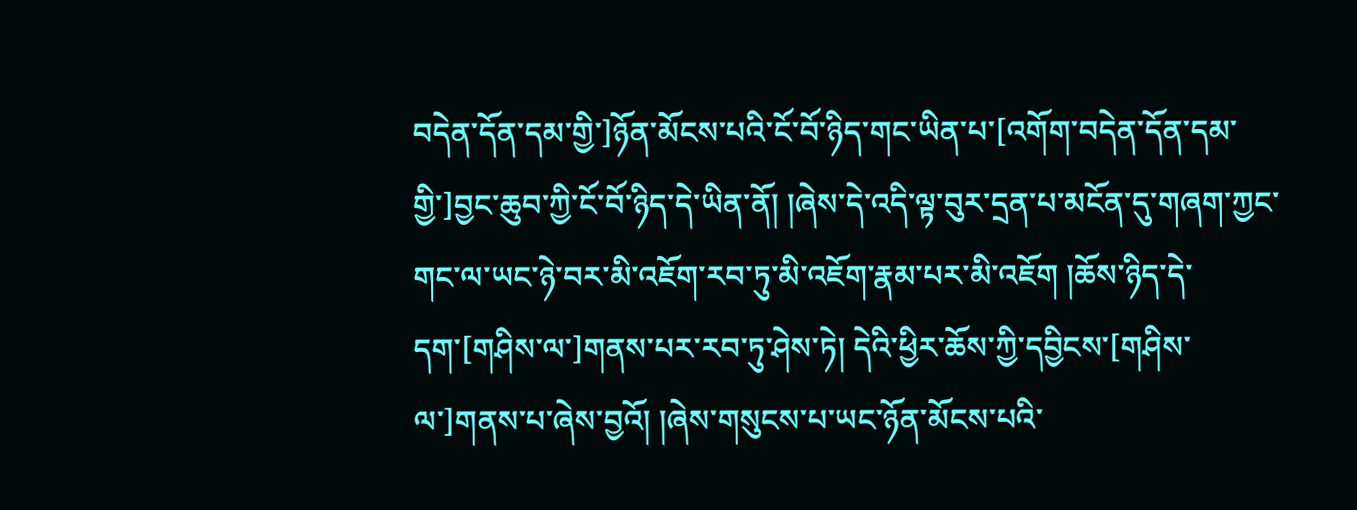བདེན་དོན་དམ་གྱི་]ཉོན་མོངས་པའི་ངོ་བོ་ཉིད་གང་ཡིན་པ་[འགོག་བདེན་དོན་དམ་གྱི་]བྱང་ཆུབ་ཀྱི་ངོ་བོ་ཉིད་དེ་ཡིན་ནོ། །ཞེས་དེ་འདི་ལྟ་བུར་དྲན་པ་མངོན་དུ་གཞག་ཀྱང་གང་ལ་ཡང་ཉེ་བར་མི་འཇོག་རབ་ཏུ་མི་འཇོག་རྣམ་པར་མི་འཇོག །ཆོས་ཉིད་དེ་དག་[གཤིས་ལ་]གནས་པར་རབ་ཏུ་ཤེས་ཏེ། དེའི་ཕྱིར་ཆོས་ཀྱི་དབྱིངས་[གཤིས་ལ་]གནས་པ་ཞེས་བྱའོ། །ཞེས་གསུངས་པ་ཡང་ཉོན་མོངས་པའི་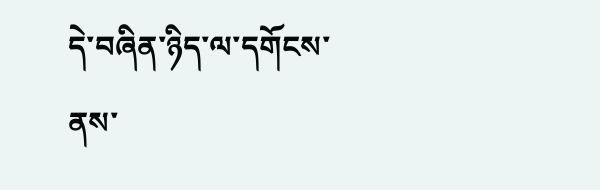དེ་བཞིན་ཉིད་ལ་དགོངས་ནས་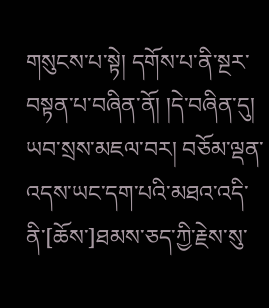གསུངས་པ་སྟེ། དགོས་པ་ནི་སྔར་བསྟན་པ་བཞིན་ནོ། །དེ་བཞིན་དུ། ཡབ་སྲས་མཇལ་བར། བཅོམ་ལྡན་འདས་ཡང་དག་པའི་མཐའ་འདི་ནི་[ཆོས་]ཐམས་ཅད་ཀྱི་རྗེས་སུ་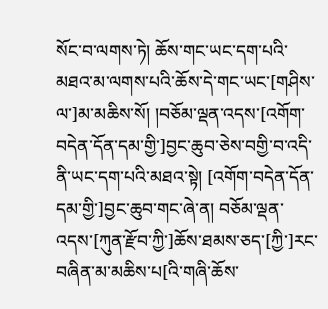སོང་བ་ལགས་ཏེ། ཆོས་གང་ཡང་དག་པའི་མཐའ་མ་ལགས་པའི་ཆོས་དེ་གང་ཡང་[གཤིས་ལ་]མ་མཆིས་སོ། །བཅོམ་ལྡན་འདས་[འགོག་བདེན་དོན་དམ་གྱི་]བྱང་ཆུབ་ཅེས་བགྱི་བ་འདི་ནི་ཡང་དག་པའི་མཐའ་སྟེ། [འགོག་བདེན་དོན་དམ་གྱི་]བྱང་ཆུབ་གང་ཞེ་ན། བཅོམ་ལྡན་འདས་[ཀུན་རྫོབ་ཀྱི་]ཆོས་ཐམས་ཅད་[ཀྱི་]རང་བཞིན་མ་མཆིས་པ[འི་གཞི་ཆོས་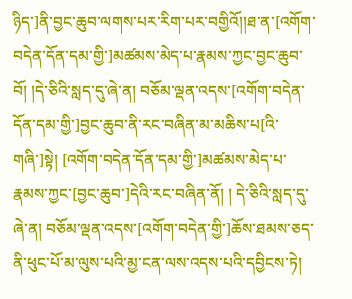ཉིད་]ནི་བྱང་ཆུབ་ལགས་པར་རིག་པར་བགྱིའོ།།ཐ་ན་[འགོག་བདེན་དོན་དམ་གྱི་]མཚམས་མེད་པ་རྣམས་ཀྱང་བྱང་ཆུབ་བོ། །དེ་ཅིའི་སླད་དུ་ཞེ་ན། བཅོམ་ལྡན་འདས་[འགོག་བདེན་དོན་དམ་གྱི་]བྱང་ཆུབ་ནི་རང་བཞིན་མ་མཆིས་པ[འི་གཞི་]སྟེ། [འགོག་བདེན་དོན་དམ་གྱི་]མཚམས་མེད་པ་རྣམས་ཀྱང་[བྱང་ཆུབ་]དེའི་རང་བཞིན་ནོ། ། དེ་ཅིའི་སླད་དུ་ཞེ་ན། བཅོམ་ལྡན་འདས་[འགོག་བདེན་གྱི་]ཆོས་ཐམས་ཅད་ནི་ཕུང་པོ་མ་ལུས་པའི་མྱ་ངན་ལས་འདས་པའི་དབྱིངས་ཏེ།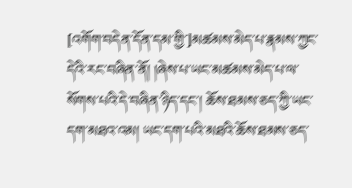[འགོག་བདེན་དོན་དམ་གྱི་]མཚམས་མེད་པ་རྣམས་ཀྱང་དེའི་རང་བཞིན་ནོ། །ཞེས་པ་ཡང་མཚམས་མེད་པ་ལ་སོགས་པའི་དེ་བཞིན་ཉིད་དང་། ཆོས་ཐམས་ཅད་ཀྱི་ཡང་དག་མཐའ་འམ། ཡང་དག་པའི་མཐའི་ཆོས་ཐམས་ཅད་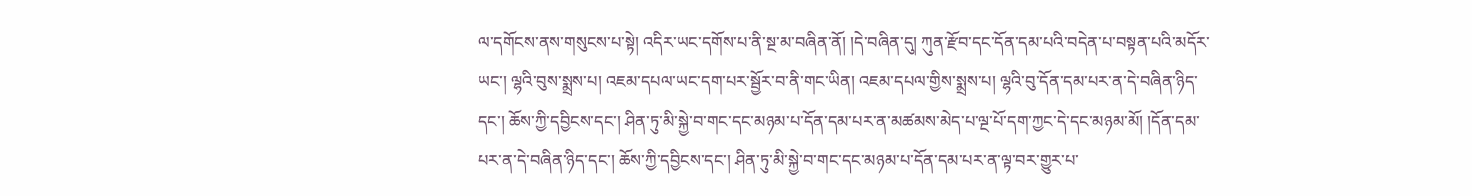ལ་དགོངས་ནས་གསུངས་པ་སྟེ། འདིར་ཡང་དགོས་པ་ནི་སྔ་མ་བཞིན་ནོ། །དེ་བཞིན་དུ། ཀུན་རྫོབ་དང་དོན་དམ་པའི་བདེན་པ་བསྟན་པའི་མདོར་ཡང་། ལྷའི་བུས་སྨྲས་པ། འཇམ་དཔལ་ཡང་དག་པར་སྦྱོར་བ་ནི་གང་ཡིན། འཇམ་དཔལ་གྱིས་སྨྲས་པ། ལྷའི་བུ་དོན་དམ་པར་ན་དེ་བཞིན་ཉིད་དང་། ཆོས་ཀྱི་དབྱིངས་དང་། ཤིན་ཏུ་མི་སྐྱེ་བ་གང་དང་མཉམ་པ་དོན་དམ་པར་ན་མཚམས་མེད་པ་ལྔ་པོ་དག་ཀྱང་དེ་དང་མཉམ་མོ། །དོན་དམ་པར་ན་དེ་བཞིན་ཉིད་དང་། ཆོས་ཀྱི་དབྱིངས་དང་། ཤིན་ཏུ་མི་སྐྱེ་བ་གང་དང་མཉམ་པ་དོན་དམ་པར་ན་ལྟ་བར་གྱུར་པ་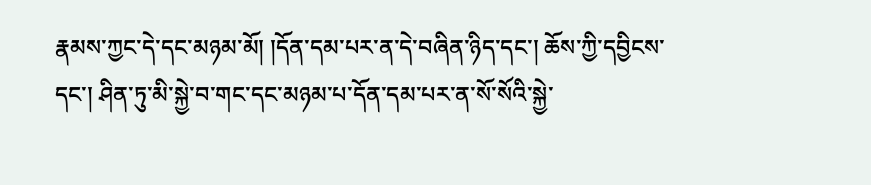རྣམས་ཀྱང་དེ་དང་མཉམ་མོ། །དོན་དམ་པར་ན་དེ་བཞིན་ཉིད་དང་། ཆོས་ཀྱི་དབྱིངས་དང་། ཤིན་ཏུ་མི་སྐྱེ་བ་གང་དང་མཉམ་པ་དོན་དམ་པར་ན་སོ་སོའི་སྐྱེ་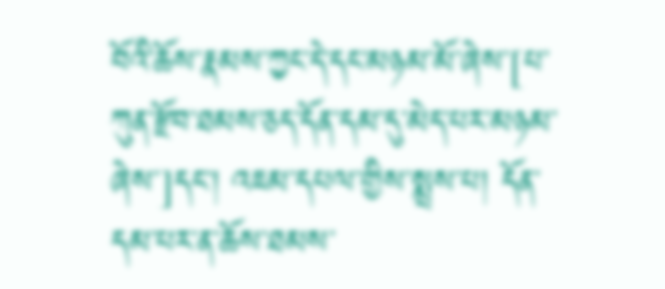བོའི་ཆོས་རྣམས་ཀྱང་དེ་དང་མཉམ་མོ་ཞེས་[པ་ཀུན་རྫོབ་ཐམས་ཅད་དོན་དམ་དུ་མེད་པར་མཉམ་ཞེས་]དང་། འཇམ་དཔལ་གྱིས་སྨྲས་པ། དོན་དམ་པར་ན་ཆོས་ཐམས་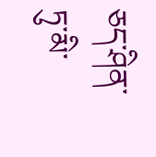ཅད་ཤིན་ཏུ་མི་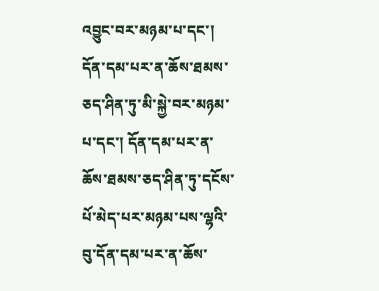འབྱུང་བར་མཉམ་པ་དང་། དོན་དམ་པར་ན་ཆོས་ཐམས་ཅད་ཤིན་ཏུ་མི་སྐྱེ་བར་མཉམ་པ་དང་། དོན་དམ་པར་ན་ཆོས་ཐམས་ཅད་ཤིན་ཏུ་དངོས་པོ་མེད་པར་མཉམ་པས་ལྷའི་བུ་དོན་དམ་པར་ན་ཆོས་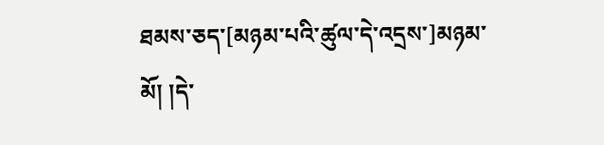ཐམས་ཅད་[མཉམ་པའི་ཚུལ་དེ་འདྲས་]མཉམ་མོ། །དེ་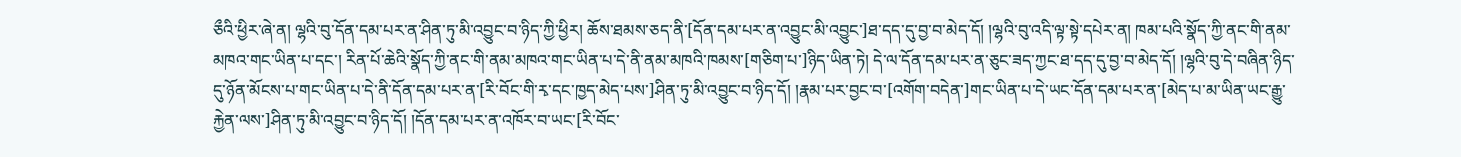ཅྀའི་ཕྱིར་ཞེ་ན། ལྷའི་བུ་དོན་དམ་པར་ན་ཤིན་ཏུ་མི་འབྱུང་བ་ཉིད་ཀྱི་ཕྱིར། ཆོས་ཐམས་ཅད་ནི་[དོན་དམ་པར་ན་འབྱུང་མི་འབྱུང་]ཐ་དད་དུ་བྱ་བ་མེད་དོ། །ལྷའི་བུ་འདི་ལྟ་སྟེ་དཔེར་ན། ཁམ་པའི་སྣོད་ཀྱི་ནང་གི་ནམ་མཁའ་གང་ཡིན་པ་དང་། རིན་པོ་ཆེའི་སྣོད་ཀྱི་ནང་གི་ནམ་མཁའ་གང་ཡིན་པ་དེ་ནི་ནམ་མཁའི་ཁམས་[གཅིག་པ་]ཉིད་ཡིན་ཏེ། དེ་ལ་དོན་དམ་པར་ན་ཅུང་ཟད་ཀྱང་ཐ་དད་དུ་བྱ་བ་མེད་དོ། །ལྷའི་བུ་དེ་བཞིན་ཉིད་དུ་ཉོན་མོངས་པ་གང་ཡིན་པ་དེ་ནི་དོན་དམ་པར་ན་[རི་བོང་གི་རྭ་དང་ཁྱད་མེད་པས་]ཤིན་ཏུ་མི་འབྱུང་བ་ཉིད་དོ། །རྣམ་པར་བྱང་བ་[འགོག་བདེན་]གང་ཡིན་པ་དེ་ཡང་དོན་དམ་པར་ན་[མེད་པ་མ་ཡིན་ཡང་རྒྱུ་རྐྱེན་ལས་]ཤིན་ཏུ་མི་འབྱུང་བ་ཉིད་དོ། །དོན་དམ་པར་ན་འཁོར་བ་ཡང་[རི་བོང་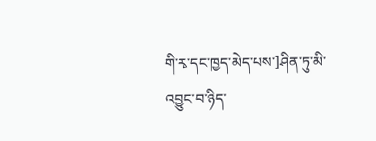གི་རྭ་དང་ཁྱད་མེད་པས་]ཤིན་ཏུ་མི་འབྱུང་བ་ཉིད་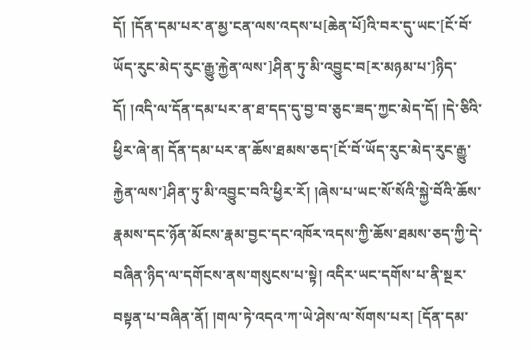དོ། །དོན་དམ་པར་ན་མྱ་ངན་ལས་འདས་པ[ཆེན་པོ]འི་བར་དུ་ཡང་[ངོ་བོ་ཡོད་རུང་མེད་རུང་རྒྱུ་རྐྱེན་ལས་]ཤིན་ཏུ་མི་འབྱུང་བ[ར་མཉམ་པ་]ཉིད་དོ། །འདི་ལ་དོན་དམ་པར་ན་ཐ་དད་དུ་བྱ་བ་ཅུང་ཟད་ཀྱང་མེད་དོ། །དེ་ཅིའི་ཕྱིར་ཞེ་ན། དོན་དམ་པར་ན་ཆོས་ཐམས་ཅད་[ངོ་བོ་ཡོད་རུང་མེད་རུང་རྒྱུ་རྐྱེན་ལས་]ཤིན་ཏུ་མི་འབྱུང་བའི་ཕྱིར་རོ། །ཞེས་པ་ཡང་སོ་སོའི་སྐྱེ་བོའི་ཆོས་རྣམས་དང་ཉོན་མོངས་རྣམ་བྱང་དང་འཁོར་འདས་ཀྱི་ཆོས་ཐམས་ཅད་ཀྱི་དེ་བཞིན་ཉིད་ལ་དགོངས་ནས་གསུངས་པ་སྟེ། འདིར་ཡང་དགོས་པ་ནི་སྔར་བསྟན་པ་བཞིན་ནོ། །གལ་ཏེ་འདའ་ཀ་ཡེ་ཤེས་ལ་སོགས་པར། [དོན་དམ་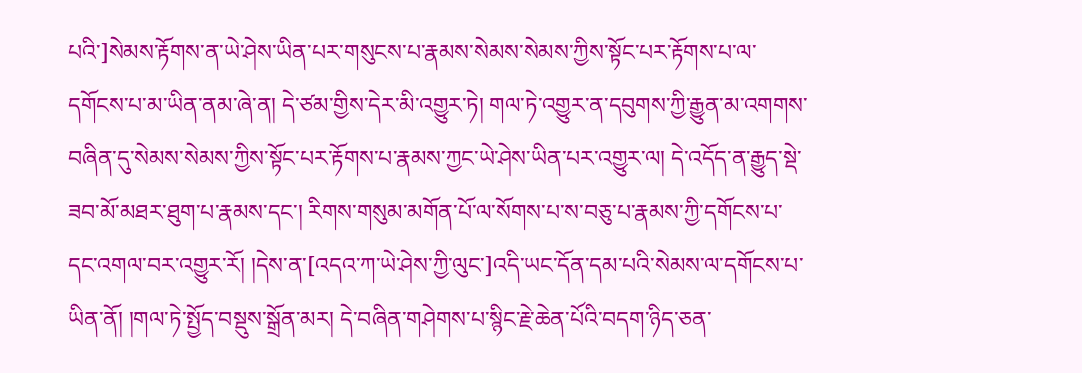པའི་]སེམས་རྟོགས་ན་ཡེ་ཤེས་ཡིན་པར་གསུངས་པ་རྣམས་སེམས་སེམས་ཀྱིས་སྟོང་པར་རྟོགས་པ་ལ་དགོངས་པ་མ་ཡིན་ནམ་ཞེ་ན། དེ་ཙམ་གྱིས་དེར་མི་འགྱུར་ཏེ། གལ་ཏེ་འགྱུར་ན་དབུགས་ཀྱི་རྒྱུན་མ་འགགས་བཞིན་དུ་སེམས་སེམས་ཀྱིས་སྟོང་པར་རྟོགས་པ་རྣམས་ཀྱང་ཡེ་ཤེས་ཡིན་པར་འགྱུར་ལ། དེ་འདོད་ན་རྒྱུད་སྡེ་ཟབ་མོ་མཐར་ཐུག་པ་རྣམས་དང་། རིགས་གསུམ་མགོན་པོ་ལ་སོགས་པ་ས་བཅུ་པ་རྣམས་ཀྱི་དགོངས་པ་དང་འགལ་བར་འགྱུར་རོ། །དེས་ན་[འདའ་ཀ་ཡེ་ཤེས་ཀྱི་ལུང་]འདི་ཡང་དོན་དམ་པའི་སེམས་ལ་དགོངས་པ་ཡིན་ནོ། །གལ་ཏེ་སྤྱོད་བསྡུས་སྒྲོན་མར། དེ་བཞིན་གཤེགས་པ་སྙིང་རྗེ་ཆེན་པོའི་བདག་ཉིད་ཅན་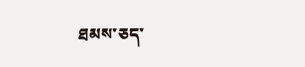ཐམས་ཅད་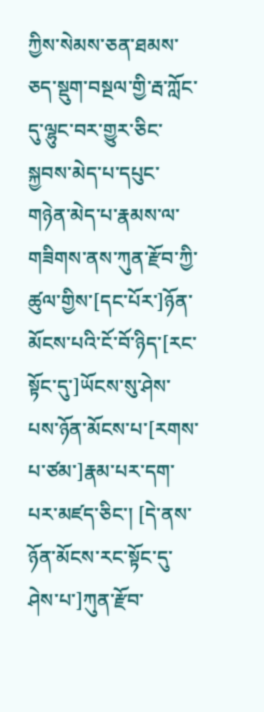ཀྱིས་སེམས་ཅན་ཐམས་ཅད་སྡུག་བསྔལ་གྱི་རྦ་ཀློང་དུ་ལྷུང་བར་གྱུར་ཅིང་སྐྱབས་མེད་པ་དཔུང་གཉེན་མེད་པ་རྣམས་ལ་གཟིགས་ནས་ཀུན་རྫོབ་ཀྱི་ཚུལ་གྱིས་[དང་པོར་]ཉོན་མོངས་པའི་ངོ་བོ་ཉིད་[རང་སྟོང་དུ་]ཡོངས་སུ་ཤེས་པས་ཉོན་མོངས་པ་[རགས་པ་ཙམ་]རྣམ་པར་དག་པར་མཛད་ཅིང་། [དེ་ནས་ཉོན་མོངས་རང་སྟོང་དུ་ཤེས་པ་]ཀུན་རྫོབ་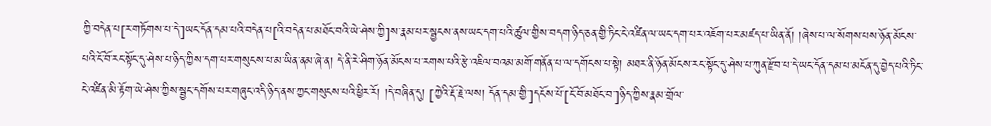ཀྱི་བདེན་པ[ར་གཏོགས་པ་དེ་]ཡང་དོན་དམ་པའི་བདེན་པ[འི་བདེན་པ་མཐོང་བའི་ཡེ་ཤེས་ཀྱི]ས་རྣམ་པར་སྦྱངས་ནས་ཡང་དག་པའི་ཚུལ་གྱིས་བདག་ཉིད་ཅན་གྱི་ཏིང་ངེ་འཛིན་ལ་ཡང་དག་པར་འཇོག་པར་མཛད་པ་ཡིན་ནོ། །ཞེས་པ་ལ་སོགས་པས་ཉོན་མོངས་པའི་ངོ་བོ་རང་སྟོང་དུ་ཤེས་པ་ཉིད་ཀྱིས་དག་པར་གསུངས་པ་མ་ཡིན་ནམ་ཞེ་ན། དེ་ནི་རེ་ཤིག་ཉོན་མོངས་པ་རགས་པའི་རྩེ་འཇིལ་བའམ་མགོ་གནོན་པ་ལ་དགོངས་པ་སྟེ། མཐར་ནི་ཉོན་མོངས་རང་སྟོང་དུ་ཤེས་པ་ཀུན་རྫོབ་པ་དེ་ཡང་དོན་དམ་པ་མངོན་དུ་བྱེད་པའི་ཏིང་ངེ་འཛིན་མི་རྟོག་ཡེ་ཤེས་ཀྱིས་སྦྱང་དགོས་པར་གཞུང་འདི་ཉིད་ནས་ཀྱང་གསུངས་པའི་ཕྱིར་རོ། །དེ་བཞིན་དུ། [ཀྱེའི་རྡོ་རྗེ་ལས། དོན་དམ་གྱི་]དངོས་པོ་[ངོ་བོ་མཐོང་བ་]ཉིད་ཀྱིས་རྣམ་གྲོལ་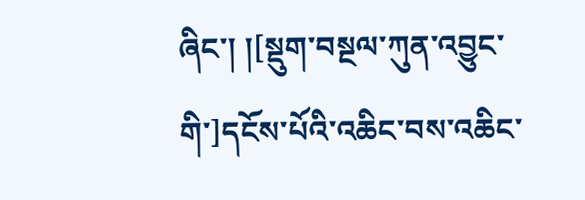ཞིང་། །[སྡུག་བསྔལ་ཀུན་འབྱུང་གི་]དངོས་པོའི་འཆིང་བས་འཆིང་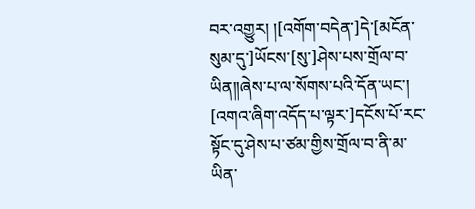བར་འགྱུར། །[འགོག་བདེན་]དེ་[མངོན་སུམ་དུ་]ཡོངས་[སུ་]ཤེས་པས་གྲོལ་བ་ཡིན།།ཞེས་པ་ལ་སོགས་པའི་དོན་ཡང་། [འགའ་ཞིག་འདོད་པ་ལྟར་]དངོས་པོ་རང་སྟོང་དུ་ཤེས་པ་ཙམ་གྱིས་གྲོལ་བ་ནི་མ་ཡིན་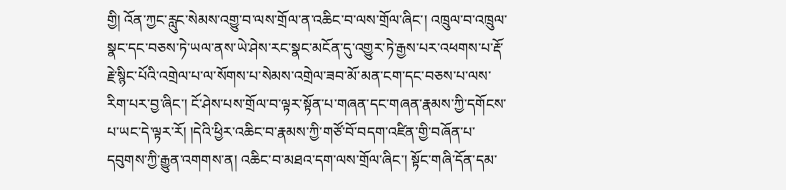གྱི། འོན་ཀྱང་རླུང་སེམས་འགྱུ་བ་ལས་གྲོལ་ན་འཆིང་བ་ལས་གྲོལ་ཞིང་། འཁྲུལ་བ་འཁྲུལ་སྣང་དང་བཅས་ཏེ་ཡལ་ནས་ཡེ་ཤེས་རང་སྣང་མངོན་དུ་འགྱུར་ཏེ་རྒྱས་པར་འཕགས་པ་རྡོ་རྗེ་སྙིང་པོའི་འགྲེལ་པ་ལ་སོགས་པ་སེམས་འགྲེལ་ཟབ་མོ་མན་ངག་དང་བཅས་པ་ལས་རིག་པར་བྱ་ཞིང་། ངོ་ཤེས་པས་གྲོལ་བ་ལྟར་སྟོན་པ་གཞན་དང་གཞན་རྣམས་ཀྱི་དགོངས་པ་ཡང་དེ་ལྟར་རོ། །དེའི་ཕྱིར་འཆིང་བ་རྣམས་ཀྱི་གཙོ་བོ་བདག་འཛིན་གྱི་བཞོན་པ་དབུགས་ཀྱི་རྒྱུན་འགགས་ན། འཆིང་བ་མཐའ་དག་ལས་གྲོལ་ཞིང་། སྟོང་གཞི་དོན་དམ་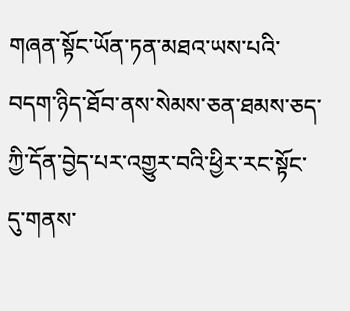གཞན་སྟོང་ཡོན་ཏན་མཐའ་ཡས་པའི་བདག་ཉིད་ཐོབ་ནས་སེམས་ཅན་ཐམས་ཅད་ཀྱི་དོན་བྱེད་པར་འགྱུར་བའི་ཕྱིར་རང་སྟོང་དུ་གནས་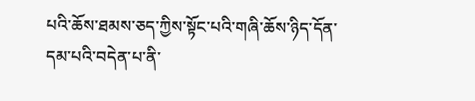པའི་ཆོས་ཐམས་ཅད་ཀྱིས་སྟོང་པའི་གཞི་ཆོས་ཉིད་དོན་དམ་པའི་བདེན་པ་ནི་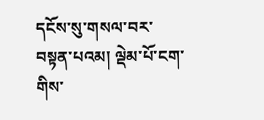དངོས་སུ་གསལ་བར་བསྟན་པའམ། ལྡེམ་པོ་ངག་གིས་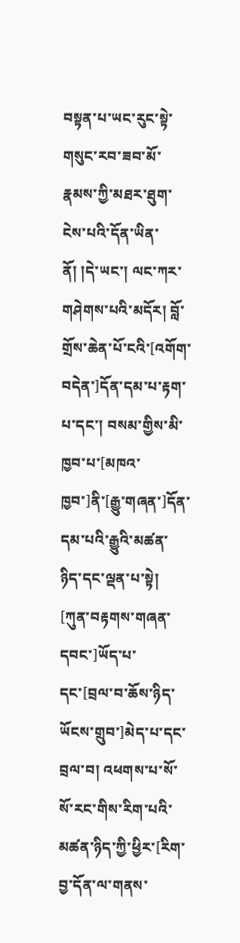བསྟན་པ་ཡང་རུང་སྟེ་གསུང་རབ་ཟབ་མོ་རྣམས་ཀྱི་མཐར་ཐུག་ངེས་པའི་དོན་ཡིན་ནོ། །དེ་ཡང་། ལང་ཀར་གཤེགས་པའི་མདོར། བློ་གྲོས་ཆེན་པོ་ངའི་[འགོག་བདེན་]དོན་དམ་པ་རྟག་པ་དང་། བསམ་གྱིས་མི་ཁྱབ་པ་[མཁའ་ཁྱབ་]ནི་[རྒྱུ་གཞན་]དོན་དམ་པའི་རྒྱུའི་མཚན་ཉིད་དང་ལྡན་པ་སྟེ། [ཀུན་བརྟགས་གཞན་དབང་]ཡོད་པ་དང་[བྲལ་བ་ཆོས་ཉིད་ཡོངས་གྲུབ་]མེད་པ་དང་བྲལ་བ། འཕགས་པ་སོ་སོ་རང་གིས་རིག་པའི་མཚན་ཉིད་ཀྱི་ཕྱིར་[རིག་བྱ་དོན་ལ་གནས་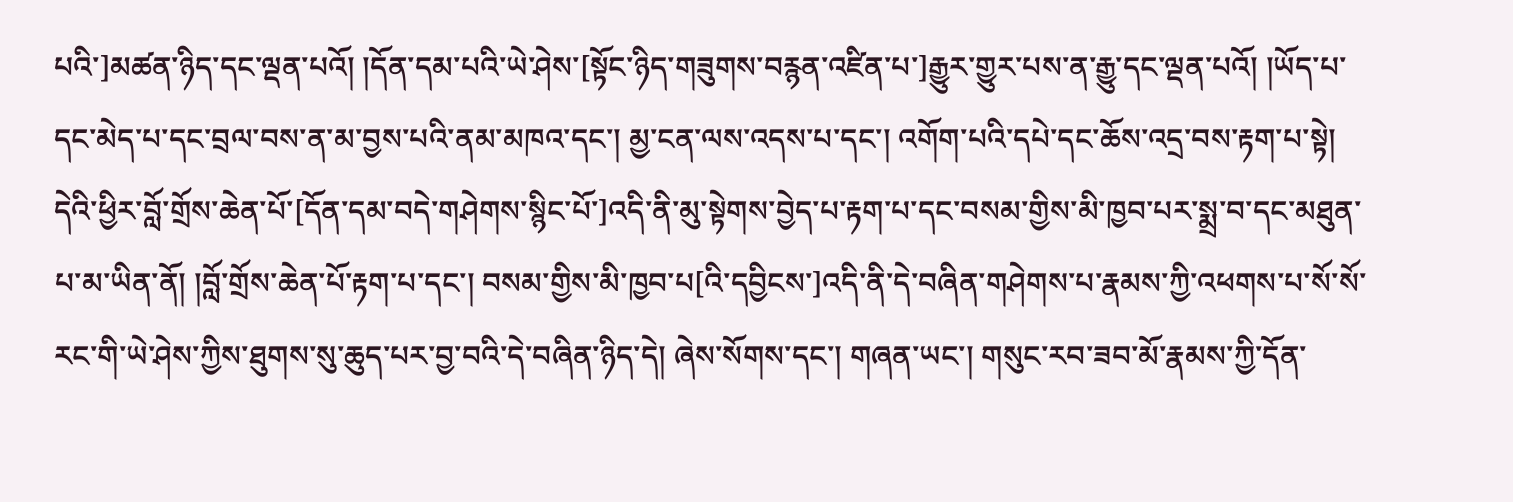པའི་]མཚན་ཉིད་དང་ལྡན་པའོ། །དོན་དམ་པའི་ཡེ་ཤེས་[སྟོང་ཉིད་གཟུགས་བརྙན་འཛིན་པ་]རྒྱུར་གྱུར་པས་ན་རྒྱུ་དང་ལྡན་པའོ། །ཡོད་པ་དང་མེད་པ་དང་བྲལ་བས་ན་མ་བྱས་པའི་ནམ་མཁའ་དང་། མྱ་ངན་ལས་འདས་པ་དང་། འགོག་པའི་དཔེ་དང་ཆོས་འདྲ་བས་རྟག་པ་སྟེ། དེའི་ཕྱིར་བློ་གྲོས་ཆེན་པོ་[དོན་དམ་བདེ་གཤེགས་སྙིང་པོ་]འདི་ནི་མུ་སྟེགས་བྱེད་པ་རྟག་པ་དང་བསམ་གྱིས་མི་ཁྱབ་པར་སྨྲ་བ་དང་མཐུན་པ་མ་ཡིན་ནོ། །བློ་གྲོས་ཆེན་པོ་རྟག་པ་དང་། བསམ་གྱིས་མི་ཁྱབ་པ[འི་དབྱིངས་]འདི་ནི་དེ་བཞིན་གཤེགས་པ་རྣམས་ཀྱི་འཕགས་པ་སོ་སོ་རང་གི་ཡེ་ཤེས་ཀྱིས་ཐུགས་སུ་ཆུད་པར་བྱ་བའི་དེ་བཞིན་ཉིད་དེ། ཞེས་སོགས་དང་། གཞན་ཡང་། གསུང་རབ་ཟབ་མོ་རྣམས་ཀྱི་དོན་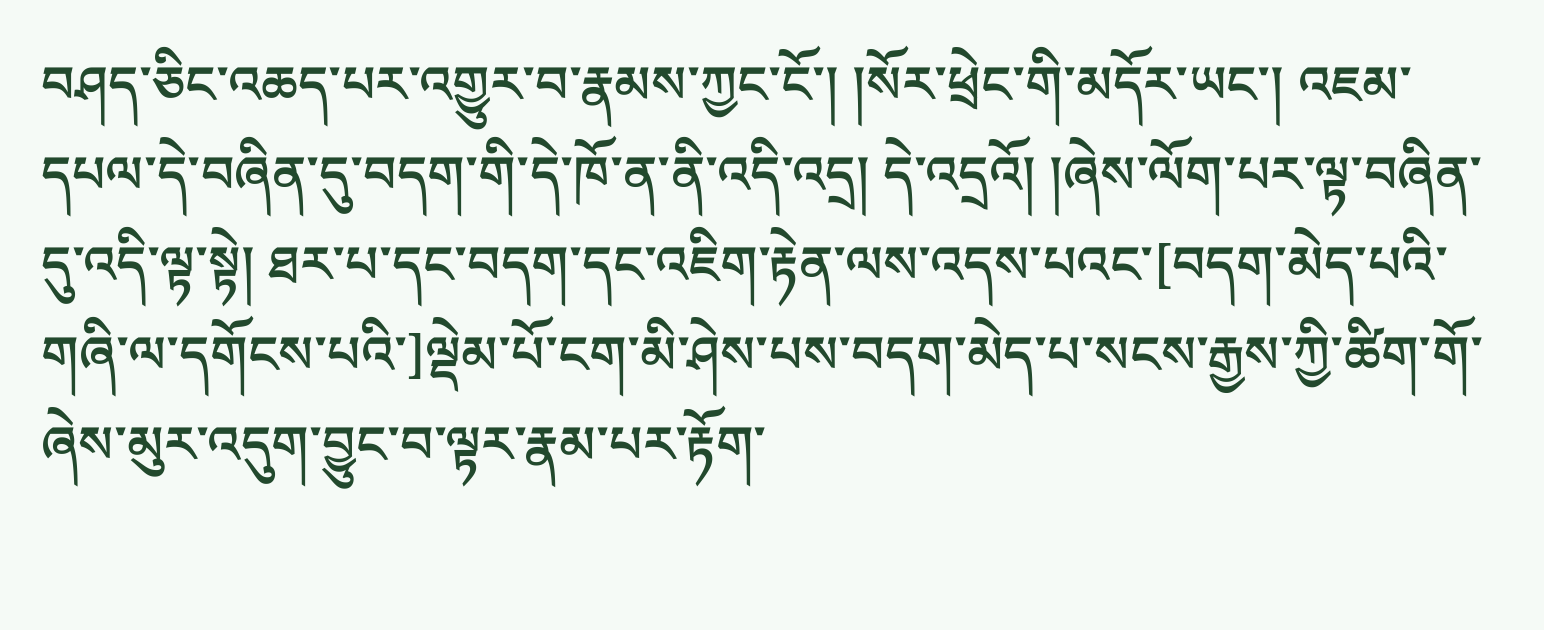བཤད་ཅིང་འཆད་པར་འགྱུར་བ་རྣམས་ཀྱང་ངོ་། །སོར་ཕྲེང་གི་མདོར་ཡང་། འཇམ་དཔལ་དེ་བཞིན་དུ་བདག་གི་དེ་ཁོ་ན་ནི་འདི་འདྲ། དེ་འདྲའོ། །ཞེས་ལོག་པར་ལྟ་བཞིན་དུ་འདི་ལྟ་སྟེ། ཐར་པ་དང་བདག་དང་འཇིག་རྟེན་ལས་འདས་པའང་[བདག་མེད་པའི་གཞི་ལ་དགོངས་པའི་]ལྡེམ་པོ་ངག་མི་ཤེས་པས་བདག་མེད་པ་སངས་རྒྱས་ཀྱི་ཚིག་གོ་ཞེས་མུར་འདུག་བྱུང་བ་ལྟར་རྣམ་པར་རྟོག་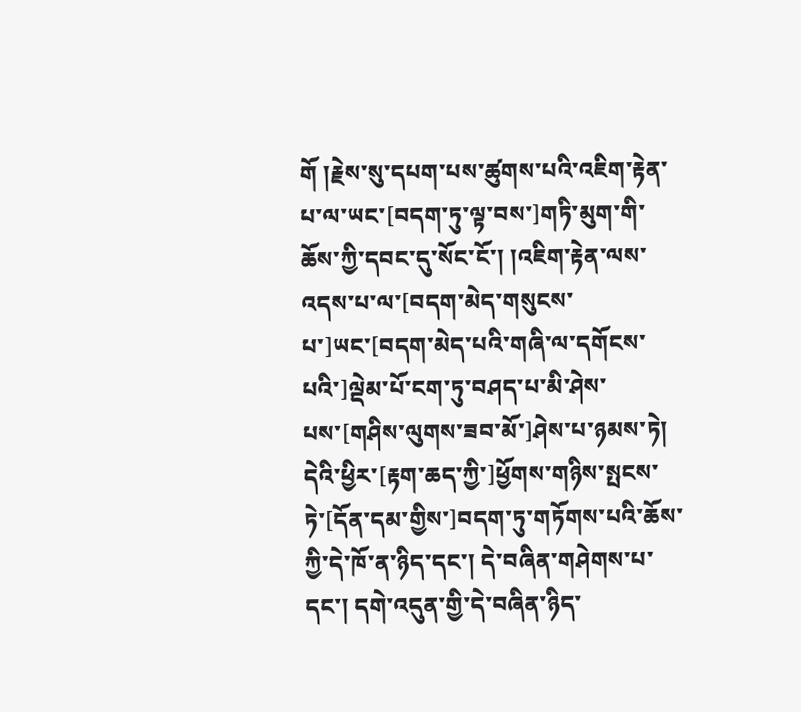གོ །རྗེས་སུ་དཔག་པས་ཚུགས་པའི་འཇིག་རྟེན་པ་ལ་ཡང་[བདག་ཏུ་ལྟ་བས་]གཏི་མུག་གི་ཆོས་ཀྱི་དབང་དུ་སོང་ངོ་། །འཇིག་རྟེན་ལས་འདས་པ་ལ་[བདག་མེད་གསུངས་པ་]ཡང་[བདག་མེད་པའི་གཞི་ལ་དགོངས་པའི་]ལྡེམ་པོ་ངག་ཏུ་བཤད་པ་མི་ཤེས་པས་[གཤིས་ལུགས་ཟབ་མོ་]ཤེས་པ་ཉམས་ཏེ། དེའི་ཕྱིར་[རྟག་ཆད་ཀྱི་]ཕྱོགས་གཉིས་སྤངས་ཏེ་[དོན་དམ་གྱིས་]བདག་ཏུ་གཏོགས་པའི་ཆོས་ཀྱི་དེ་ཁོ་ན་ཉིད་དང་། དེ་བཞིན་གཤེགས་པ་དང་། དགེ་འདུན་གྱི་དེ་བཞིན་ཉིད་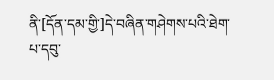ནི་[དོན་དམ་གྱི་]དེ་བཞིན་གཤེགས་པའི་ཐེག་པ་དབུ་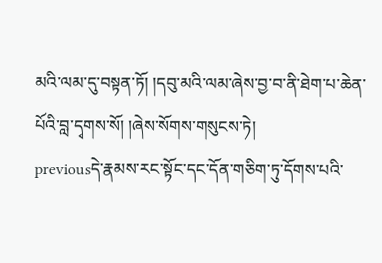མའི་ལམ་དུ་བསྟན་ཏོ། །དབུ་མའི་ལམ་ཞེས་བྱ་བ་ནི་ཐེག་པ་ཆེན་པོའི་བླ་དྭགས་སོ། །ཞེས་སོགས་གསུངས་ཏེ།
previousདེ་རྣམས་རང་སྟོང་དང་དོན་གཅིག་ཏུ་དོགས་པའི་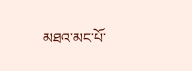མཐའ་མང་པོ་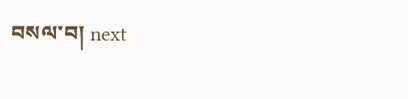བསལ་བ། next